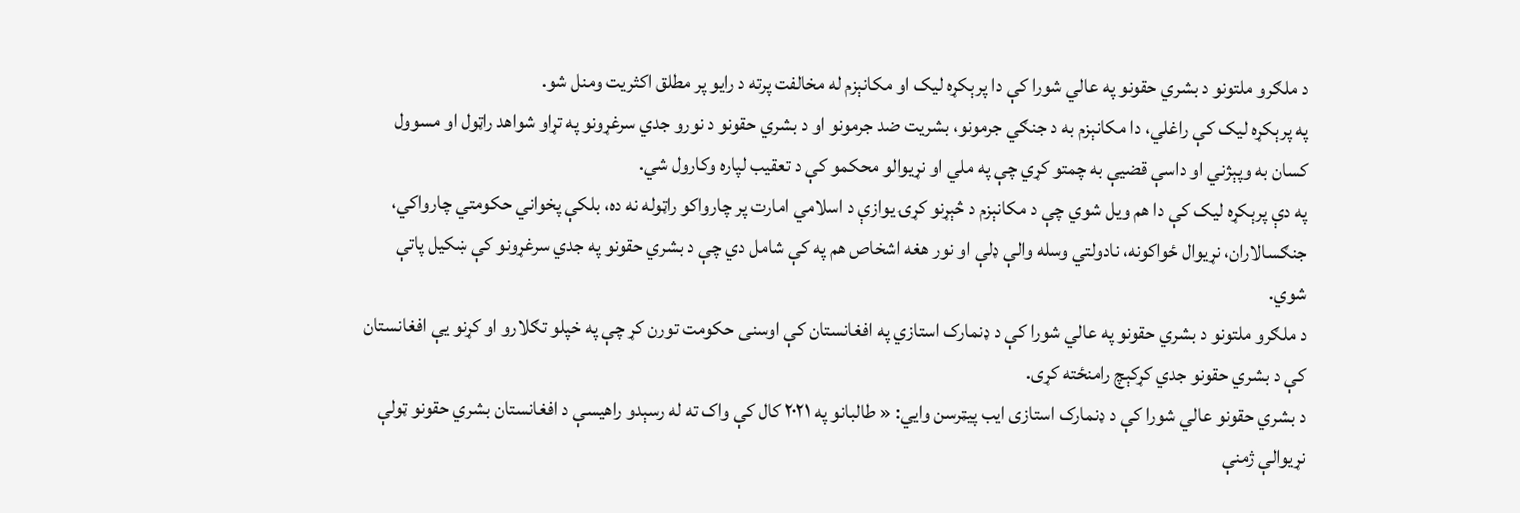د ملګرو ملتونو د بشري حقونو په عالي شورا کې دا پرېکړه لیک او مکانېزم له مخالفت پرته د رايو پر مطلق اکثريت ومنل شو.
په پرېکړه لیک کې راغلي، دا مکانېزم به د جنګي جرمونو، بشریت ضد جرمونو او د بشري حقونو د نورو جدي سرغړونو په تړاو شواهد راټول او مسوول کسان به وپېژني او داسې قضیې به چمتو کړي چې په ملي او نړیوالو محکمو کې د تعقیب لپاره وکارول شي.
په دې پرېکړه لیک کې دا هم ویل شوي چې د مکانېزم د څېړنو کړۍ یوازې د اسلامي امارت پر چارواکو راټوله نه ده، بلکې پخواني حکومتي چارواکي، جنګسالاران، نړیوال ځواکونه، نادولتي وسله والې ډلې او نور هغه اشخاص هم په کې شامل دي چې د بشري حقونو په جدي سرغړونو کې ښکیل پاتې شوي.
د ملګرو ملتونو د بشري حقونو په عالي شورا کې د ډنمارک استازي په افغانستان کې اوسنی حکومت تورن کړ چې په خپلو تګلارو او کړنو یې افغانستان کې د بشري حقونو جدي کړکېچ رامنځته کړی.
د بشري حقونو عالي شورا کې د ډنمارک استازی ایب پیټرسن وايي: « طالبانو په ۲۰۲۱ کال کې واک ته له رسېدو راهیسې د افغانستان بشري حقونو ټولې نړیوالې ژمنې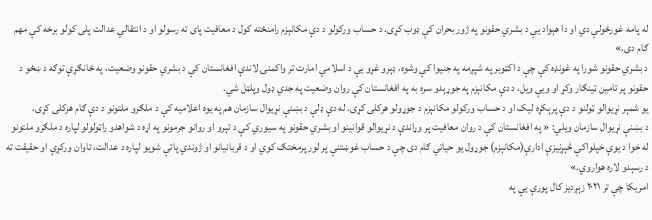له پامه غورځولې دي او دا هېواد یې د بشري حقونو په ژور بحران کې ډوب کړی. د حساب ورکولو د دې مکانېزم رامنځته کول د معافیت پای ته رسولو او د انتقالي عدالت پلی کولو برخه کې مهم ګام دی.»
د بشري حقونو شورا په غونډه کې چې د اکټوبر په شپږمه په جنیوا کې وشوه، ډېرو غړو یې د اسلامي امارت تر واکمنۍ لاندې افغانستان کې د بشري حقونو وضعیت، په ځانګړې توګه د ښځو د حقونو پر تامين ټینګار وکړ او ویې ویل، د دې مکانېزم په جوړېدو سره به په افغانستان کې روان وضعیت په جدي ډول وپلټل شي.
یو شمېر نړیوالو ټولنو د دې پرېکړه لیک او د حساب ورکولو مکانېزم د جوړولو هرکلی کړی. له دې ډلې د بښنې نړیوال سازمان هم په یوه اعلاميه کې د ملګرو ملتونو د دې ګام هرکلی کړی.
د بښنې نړیوال سازمان ویلي: « په افغانستان کې د روان معافيت پر وړاندې د نړيوالو قوانينو او بشري حقونو په سیوري کې د تېرو او روانو جرمونو په اړه د شواهدو راټولولو لپاره د ملګرو ملتونو له خوا د يوې خپلواکې څېړنيزې ادارې(مکانېزم) جوړول يو حياتي ګام دی چې د حساب غوښتنې پر لور پرمختګ کوي او د قربانيانو او ژوندي پاتې شويو لپاره د عدالت، تاوان ورکړې او حقیقت ته د رسېدو لاره هواروي.»
امريکا چې تر ۲۰۲۱ زېږدیز کال پورې يې په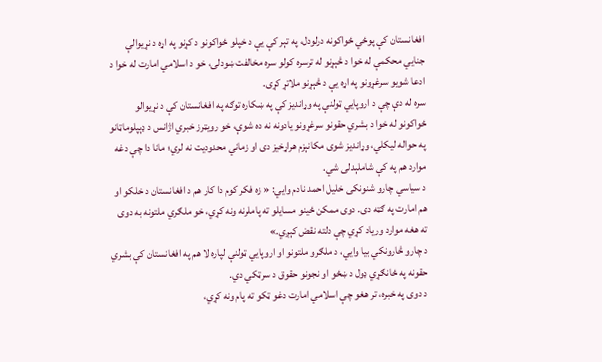افغانستان کې پوځي ځواکونه درلودل، په تېر کې یې د خپلو ځواکونو د کړنو په اړه د نړيوالې جنايي محکمې له خوا د څېړنو له ترسره کولو سره مخالفت ښودلی، خو د اسلامي امارت له خوا د ادعا شویو سرغړونو په اړه يې د څېړنو ملاتړ کړی.
سره له دې چې د اروپايي ټولنې په وړانديز کې په ښکاره توګه په افغانستان کې د نړيوالو ځواکونو له خوا د بشري حقونو سرغړونو يادونه نه ده شوې، خو رويټرز خبري اژانس د ډېپلوماټانو په حواله ليکلي، وړانديز شوی مکانېزم هراړخيز دی او زماني محدوديت نه لري؛ مانا دا چې دغه موارد هم په کې شاملېدلی شي.
د سیاسي چارو شنونکی خلیل احمد نادم وايي: « زه فکر کوم دا کار هم د افغانستان د خلکو او هم امارت په ګټه دی. دوی ممکن ځینو مسایلو ته پاملرنه ونه کړي، خو ملګري ملتونه به دوی ته هغه موارد وریاد کړي چې دلته نقض کېږي.»
د چارو څارونکي بیا وایي، د ملګرو ملتونو او اروپایي ټولنې لپاره لا هم په افغانستان کې بشري حقونه په ځانګړي ډول د ښځو او نجونو حقوق د سرټکي دي.
د دوی په خبره، تر هغو چې اسلامي امارت دغو ټکو ته پام ونه کړي،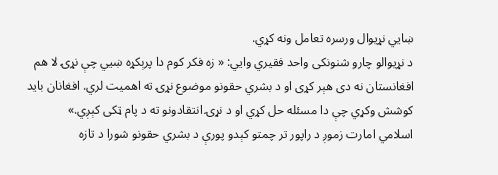ښایي نړیوال ورسره تعامل ونه کړي.
د نړیوالو چارو شنونکی واحد فقیري وايي: « زه فکر کوم دا پرېکړه ښيي چې نړۍ لا هم افغانستان نه دی هېر کړی او د بشري حقونو موضوع نړۍ ته اهمیت لري. افغانان باید کوشش وکړي چې دا مسئله حل کړي او د نړۍ انتقادونو ته د پام ټکی کېږي.»
اسلامي امارت زموږ د راپور تر چمتو کېدو پورې د بشري حقونو شورا د تازه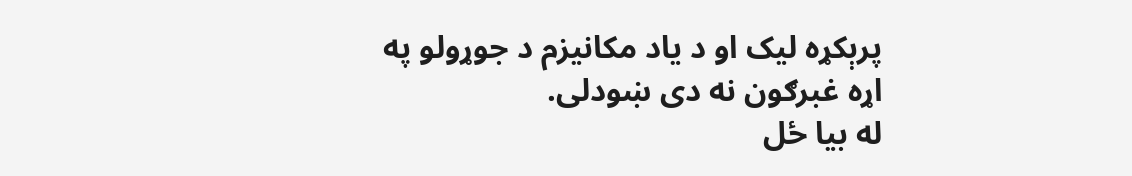پرېکړه لیک او د یاد مکانیزم د جوړولو په اړه غبرګون نه دی ښودلی.
له بیا ځل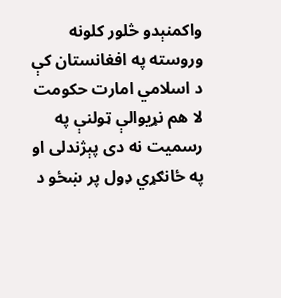واکمنېدو څلور کلونه وروسته په افغانستان کې د اسلامي امارت حکومت لا هم نړیوالې ټولنې په رسمیت نه دی پېژندلی او په ځانګړي ډول پر ښځو د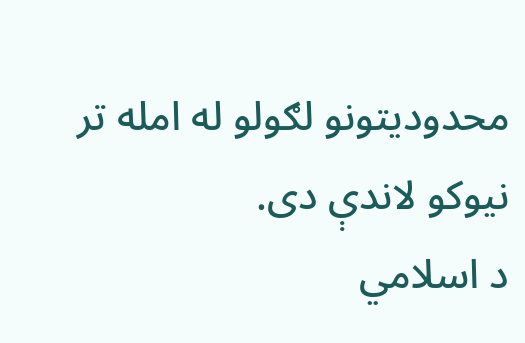محدودیتونو لګولو له امله تر نیوکو لاندې دی.
د اسلامي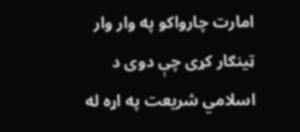امارت چارواکو په وار وار ټينګار کړی چې دوی د اسلامي شريعت په اړه له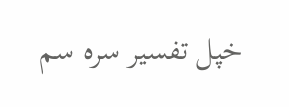خپل تفسير سره سم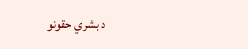د بشري حقونو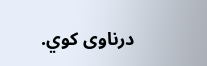درناوی کوي.